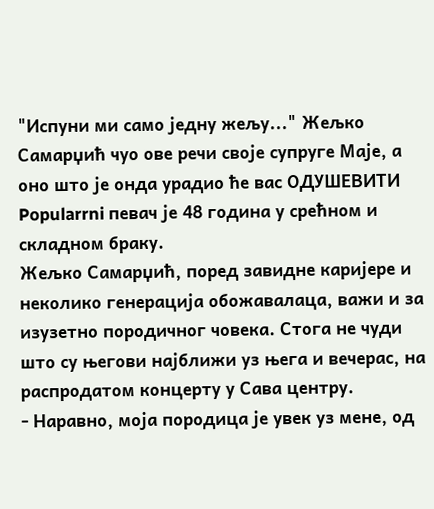"Испуни ми само једну жељу..." Жељко Самарџић чуо ове речи своје супруге Маје, а оно што је онда урадио ће вас ОДУШЕВИТИ
Popularrni певач је 48 година у срећном и складном браку.
Жељко Самарџић, поред завидне каријере и неколико генерација обожавалаца, важи и за изузетно породичног човека. Стога не чуди што су његови најближи уз њега и вечерас, на распродатом концерту у Сава центру.
- Наравно, моја породица је увек уз мене, од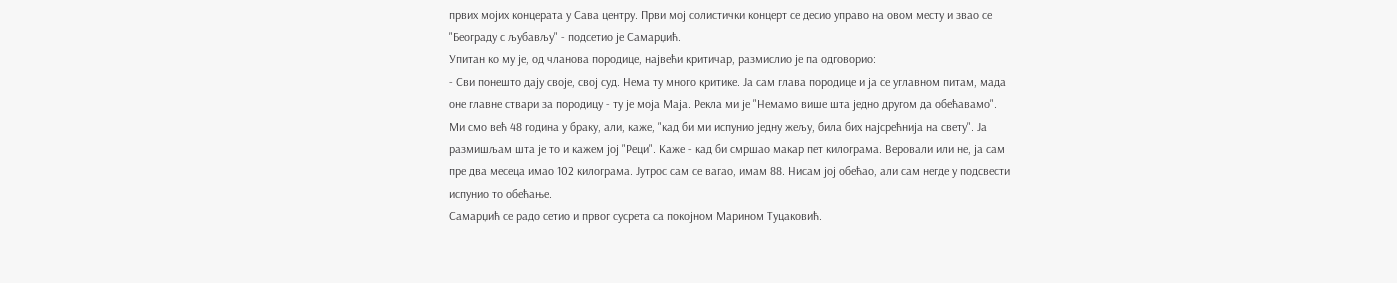првих мојих концерата у Сава центру. Први мој солистички концерт се десио управо на овом месту и звао се "Београду с љубављу" - подсетио је Самарџић.
Упитан ко му је, од чланова породице, највећи критичар, размислио је па одговорио:
- Сви понешто дају своје, свој суд. Нема ту много критике. Ја сам глава породице и ја се углавном питам, мада оне главне ствари за породицу - ту је моја Маја. Рекла ми је "Немамо више шта једно другом да обећавамо". Ми смо већ 48 година у браку, али, каже, "кад би ми испунио једну жељу, била бих најсрећнија на свету". Ја размишљам шта је то и кажем јој "Реци". Каже - кад би смршао макар пет килограма. Веровали или не, ја сам пре два месеца имао 102 килограма. Јутрос сам се вагао, имам 88. Нисам јој обећао, али сам негде у подсвести испунио то обећање.
Самарџић се радо сетио и првог сусрета са покојном Марином Туцаковић.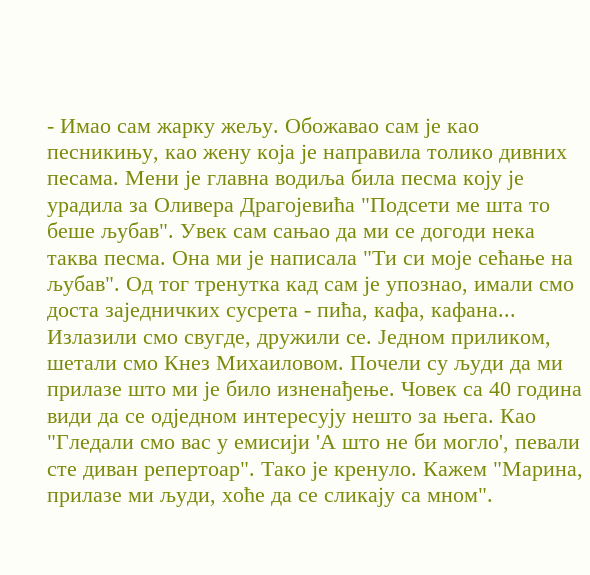- Имао сам жарку жељу. Обожавао сам је као песникињу, као жену која је направила толико дивних песама. Мени је главна водиља била песма коју је урадила за Оливера Драгојевића "Подсети ме шта то беше љубав". Увек сам сањао да ми се догоди нека таква песма. Она ми је написала "Ти си моје сећање на љубав". Од тог тренутка кад сам је упознао, имали смо доста заједничких сусрета - пића, кафа, кафана... Излазили смо свугде, дружили се. Једном приликом, шетали смо Кнез Михаиловом. Почели су људи да ми прилазе што ми је било изненађење. Човек са 40 година види да се одједном интересују нешто за њега. Као "Гледали смо вас у емисији 'А што не би могло', певали сте диван репертоар". Тако је кренуло. Кажем "Марина, прилазе ми људи, хоће да се сликају са мном".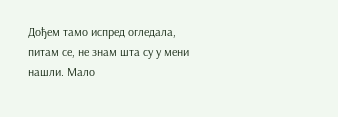Дођем тамо испред огледала, питам се, не знам шта су у мени нашли. Мало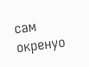сам окренуо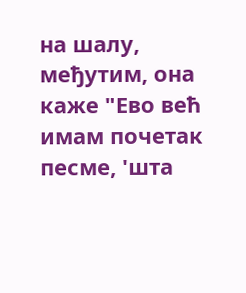на шалу, међутим, она каже "Ево већ имам почетак песме, 'шта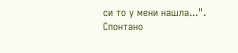си то у мени нашла...". Спонтано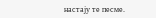настају те песме.